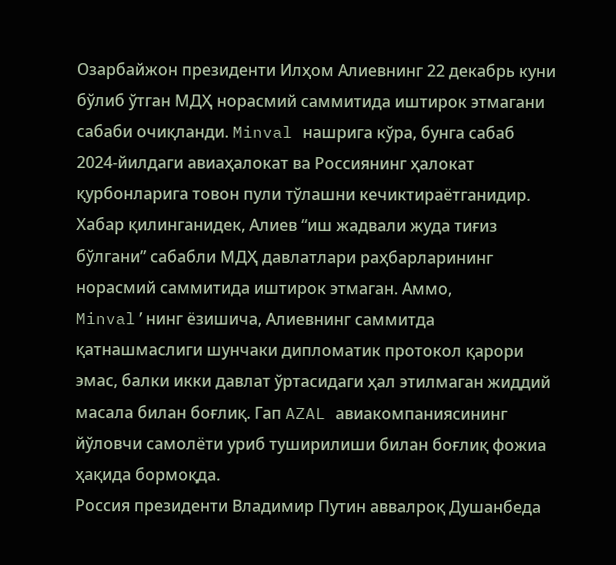Озарбайжон президенти Илҳом Алиевнинг 22 декабрь куни бўлиб ўтган МДҲ норасмий саммитида иштирок этмагани сабаби очиқланди. Minval нашрига кўра, бунга сабаб 2024-йилдаги авиаҳалокат ва Россиянинг ҳалокат қурбонларига товон пули тўлашни кечиктираётганидир.
Хабар қилинганидек, Алиев “иш жадвали жуда тиғиз бўлгани” сабабли МДҲ давлатлари раҳбарларининг норасмий саммитида иштирок этмаган. Аммо, Minval’нинг ёзишича, Алиевнинг саммитда қатнашмаслиги шунчаки дипломатик протокол қарори эмас, балки икки давлат ўртасидаги ҳал этилмаган жиддий масала билан боғлиқ. Гап AZAL авиакомпаниясининг йўловчи самолёти уриб туширилиши билан боғлиқ фожиа ҳақида бормоқда.
Россия президенти Владимир Путин аввалроқ Душанбеда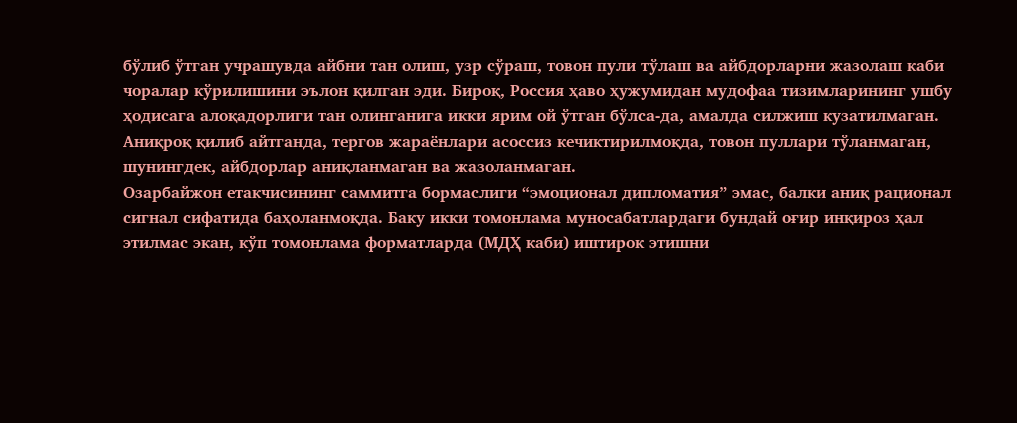бўлиб ўтган учрашувда айбни тан олиш, узр сўраш, товон пули тўлаш ва айбдорларни жазолаш каби чоралар кўрилишини эълон қилган эди. Бироқ, Россия ҳаво ҳужумидан мудофаа тизимларининг ушбу ҳодисага алоқадорлиги тан олинганига икки ярим ой ўтган бўлса-да, амалда силжиш кузатилмаган. Аниқроқ қилиб айтганда, тергов жараёнлари асоссиз кечиктирилмоқда, товон пуллари тўланмаган, шунингдек, айбдорлар аниқланмаган ва жазоланмаган.
Озарбайжон етакчисининг саммитга бормаслиги “эмоционал дипломатия” эмас, балки аниқ рационал сигнал сифатида баҳоланмоқда. Баку икки томонлама муносабатлардаги бундай оғир инқироз ҳал этилмас экан, кўп томонлама форматларда (МДҲ каби) иштирок этишни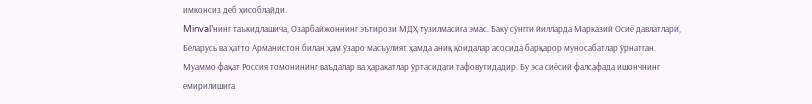имконсиз деб ҳисоблайди.
Minval’нинг таъкидлашича, Озарбайжоннинг эътирози МДҲ тузилмасига эмас. Баку сўнгги йилларда Марказий Осиё давлатлари, Беларусь ва ҳатто Арманистон билан ҳам ўзаро масъулият ҳамда аниқ қоидалар асосида барқарор муносабатлар ўрнатган. Муаммо фақат Россия томонининг ваъдалар ва ҳаракатлар ўртасидаги тафовутидадир. Бу эса сиёсий фалсафада ишончнинг емирилишига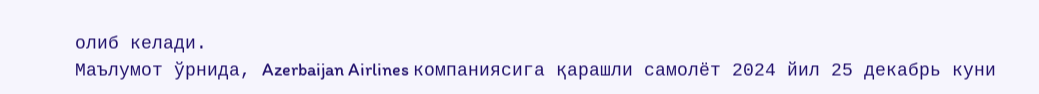олиб келади.
Маълумот ўрнида, Azerbaijan Airlines компаниясига қарашли самолёт 2024 йил 25 декабрь куни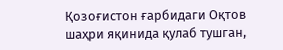Қозоғистон ғарбидаги Оқтов шаҳри яқинида қулаб тушган,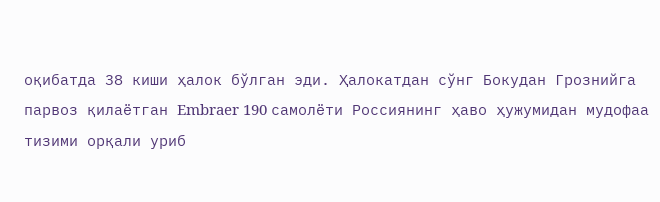оқибатда 38 киши ҳалок бўлган эди. Ҳалокатдан сўнг Бокудан Грознийга парвоз қилаётган Embraer 190 самолёти Россиянинг ҳаво ҳужумидан мудофаа тизими орқали уриб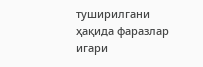туширилгани ҳақида фаразлар игари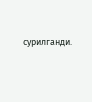сурилганди.